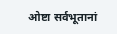ओष्टा सर्वभूतानां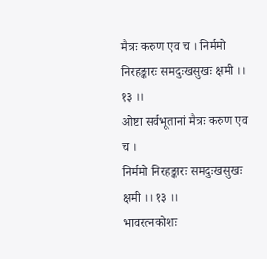मैत्रः करुण एव च । निर्ममो निरहङ्कारः समदुःखसुखः क्षमी ।। १३ ।।
ओष्टा सर्वभूतानां मैत्रः करुण एव च ।
निर्ममो निरहङ्कारः समदुःखसुखः क्षमी ।। १३ ।।
भावरत्नकोशः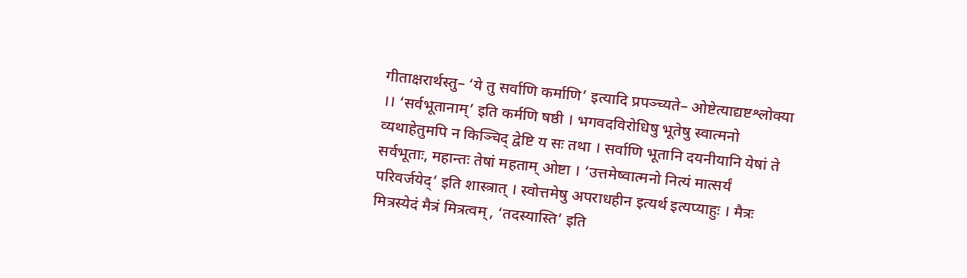गीताक्षरार्थस्तु– ‘ये तु सर्वाणि कर्माणि’ इत्यादि प्रपञ्च्यते– ओष्टेत्याद्यष्टश्लोक्या ।। ‘सर्वभूतानाम्’ इति कर्मणि षष्ठी । भगवदविरोधिषु भूतेषु स्वात्मनो व्यथाहेतुमपि न किञ्चिद् द्वेष्टि य सः तथा । सर्वाणि भूतानि दयनीयानि येषां ते सर्वभूताः, महान्तः तेषां महताम् ओष्टा । ‘उत्तमेष्वात्मनो नित्यं मात्सर्यं परिवर्जयेद्’ इति शास्त्रात् । स्वोत्तमेषु अपराधहीन इत्यर्थ इत्यप्याहुः । मैत्रः मित्रस्येदं मैत्रं मित्रत्वम्, ‘तदस्यास्ति’ इति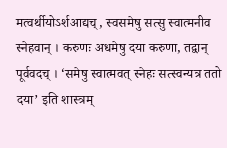मत्वर्थीयोऽर्शआद्यच्, स्वसमेषु सत्सु स्वात्मनीव स्नेहवान् । करुणः अधमेषु दया करुणा, तद्वान् पूर्ववदच् । ‘समेषु स्वात्मवत् स्नेहः सत्स्वन्यत्र ततो दया’ इति शास्त्रम्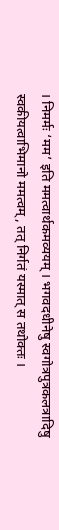। निमर्मः ‘मम’ इति ममत्वार्थकमव्ययम् । भगवदधीनेषु स्वगोत्रपुत्रकलत्रादिषु स्वकीयत्वाभिमानो ममत्वम्, तत् निर्गतं यस्मात् स तथोक्तः ।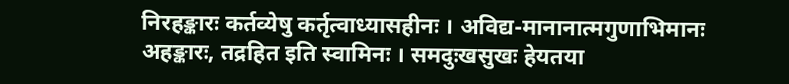निरहङ्कारः कर्तव्येषु कर्तृत्वाध्यासहीनः । अविद्य-मानानात्मगुणाभिमानः अहङ्कारः, तद्रहित इति स्वामिनः । समदुःखसुखः हेयतया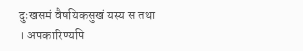दुःखसमं वैषयिकसुखं यस्य स तथा । अपकारिण्यपि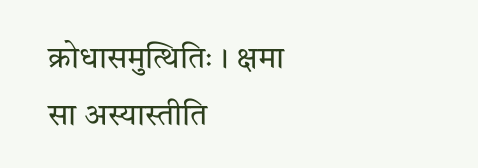क्रोधासमुत्थितिः । क्षमा सा अस्यास्तीति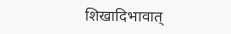शिखादिभावात्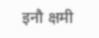इनौ क्षमी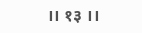।। १३ ।।